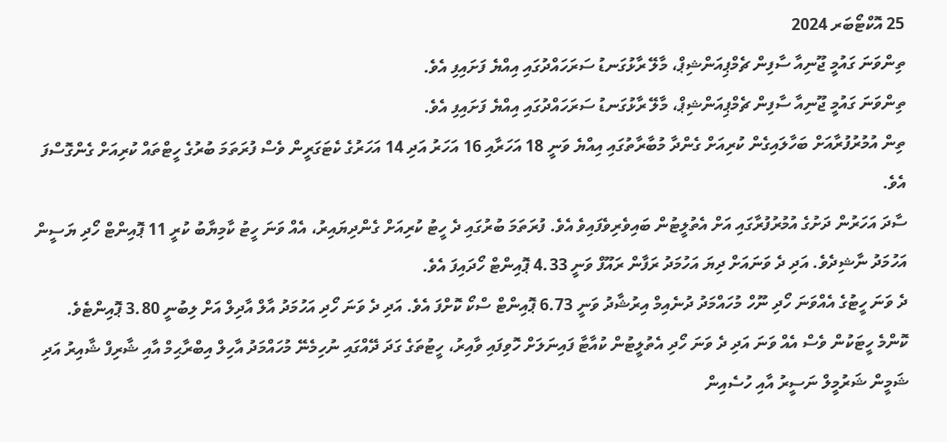25 އޮކްޓޯބަރ 2024
ތިންވަނަ ގައުމީ ޖޫނިއާ ސާފިން ޗެމްޕިއަންޝިޕް، މާލޭ ރާޅުގަނޑު ސަރަހައްދުގައި އިއްޔެ ފަށައިފި އެވެ.
ތިންވަނަ ގައުމީ ޖޫނިއާ ސާފިން ޗެމްޕިއަންޝިޕް، މާލޭ ރާޅުގަނޑު ސަރަހައްދުގައި އިއްޔެ ފަށައިފި އެވެ.
ތިން އުމުރުފުރާއަށް ބަހާލައިގެން ކުރިއަށް ގެންދާ މުބާރާތުގައި އިއްޔެ ވަނީ 18 އަހަރާއި 16 އަހަރު އަދި 14 އަހަރުގެ ކެޓަގަރީން ވެސް ފުރަތަމަ ބުރުގެ ހީޓްތައް ކުރިއަށް ގެންގޮސްފަ އެވެ.
ސާދަ އަހަރުން ދަށުގެ އުމުރުފުރާގައި އަށް އެތުލީޓުން ބައިވެރިވެފައިވެ އެވެ. ފުރަތަމަ ބުރުގައި ދެ ހީޓު ކުރިއަށް ގެންދިޔައިރު، އެއް ވަނަ ހީޓު ކާމިޔާބު ކުރީ 11 ޕޮއިންޓް ހޯދި ޔަސީން އަހުމަދު ނާޝިދެވެ. އަދި ދެ ވަނައަށް ދިޔަ އަހުމަދު ރަފާން ރައޫފް ވަނީ 4.33 ޕޮއިންޓް ހޯދައިފަ އެވެ.
ދެ ވަނަ ހީޓުގެ އެއްވަނަ ހޯދި ނޫހް މުހައްމަދު ދުނެއިމް އިރުޝާދު ވަނީ 6.73 ޕޮއިންޓް ސްކޯ ކޮށްފަ އެވެ. އަދި ދެ ވަނަ ހޯދި އަހުމަދު އާލް އާދިލް އަށް ލިބުނީ 3.80 ޕޮއިންޓެވެ.
ކޮންމެ ހީޓަކުން ވެސް އެއް ވަނަ އަދި ދެ ވަނަ ހޯދި އެތުލީޓުން ކުއާޓާ ފައިނަލަށް ހޮވިފައި ވާއިރު، ހީޓުތަގެ ގަދަ ދޭއްގައި ނުހިމެނޭ މުހައްމަދު އާހިލް އިބްރާޙިމް އާއި ޝާރިފް ޝާއިރު އަދި ޝަމީން ޝަރުމީލް ނަސީރު އާއި ހުސެއިން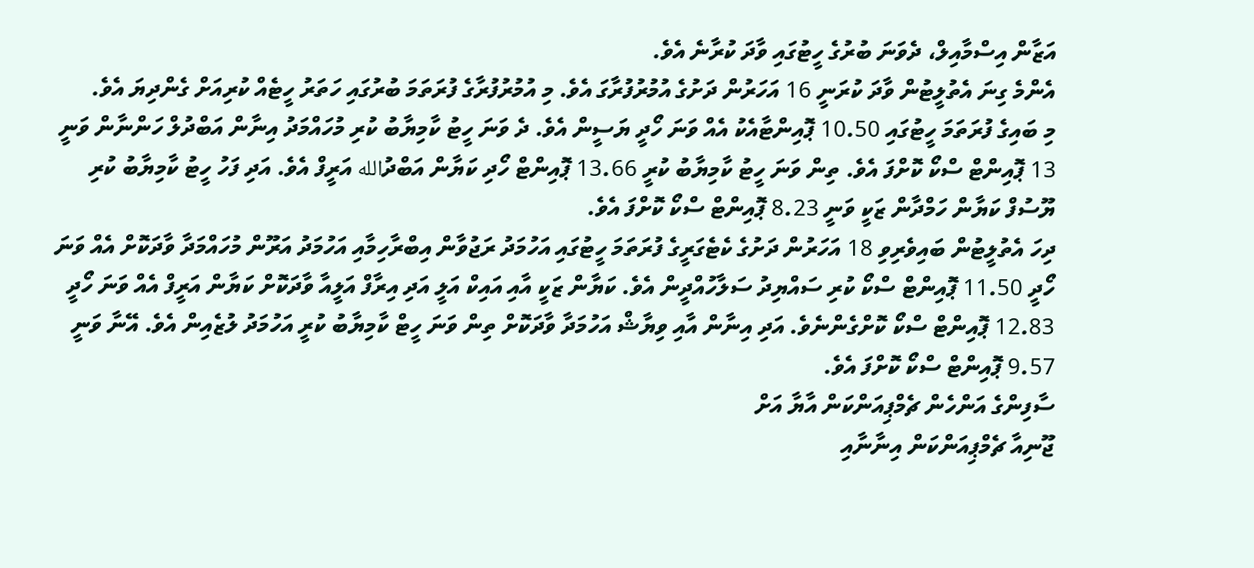އަޒާން އިސްމާއިލް، ދެވަނަ ބުރުގެ ހީޓުގައި ވާދަ ކުރާނެ އެވެ.
އެންމެ ގިނަ އެތުލީޓުން ވާދަ ކުރަނީ 16 އަހަރުން ދަށުގެ އުމުރުފުރާގަ އެވެ. މި އުމުރުފުރާގެ ފުރަތަމަ ބުރުގައި ހަތަރު ހީޓެއް ކުރިއަށް ގެންދިޔަ އެވެ.
މި ބައިގެ ފުރަތަމަ ހީޓުގައި 10.50 ޕޮއިންޓާއެކު އެއް ވަނަ ހޯދީ ޔަސީން އެވެ. ދެ ވަނަ ހީޓު ކާމިޔާބު ކުރި މުހައްމަދު އިނާން އަބްދުލް ހަންނާން ވަނީ 13 ޕޮއިންޓް ސްކޯ ކޮށްފަ އެވެ. ތިން ވަނަ ހީޓު ކާމިޔާބު ކުރީ 13.66 ޕޮއިންޓް ހޯދި ކަޔާން އަބްދުالله އަރީފް އެވެ. އަދި ފަހު ހީޓު ކާމިޔާބު ކުރި ޔޫސުފް ކަޔާން ހަމްދާން ޒަކީ ވަނީ 8.23 ޕޮއިންޓް ސްކޯ ކޮށްފަ އެވެ.
ދިހަ އެތުލީޓުން ބައިވެރިވި 18 އަހަރުން ދަށުގެ ކެޓެގަރީގެ ފުރަތަމަ ހީޓުގައި އަހުމަދު ރަޖުވާން އިބްރާހިމާއި އަހުމަދު އަރޫން މުހައްމަދާ ވާދަކޮށް އެއް ވަނަ ހޯދީ 11.50 ޕޮއިންޓް ސްކޯ ކުރި ސައްޔިދު ސަލާހުއްދީން އެވެ. ކަޔާން ޒަކީ އާއި އައިކް އަލީ އަދި އިރާފް އަލީއާ ވާދަކޮށް ކަޔާން އަރީފް އެއް ވަނަ ހޯދީ 12.83 ޕޮއިންޓް ސްކޯ ކޮށްގެންނެވެ. އަދި އިނާން އާއި ވިޔާޝް އަހުމަދާ ވާދަކޮށް ތިން ވަނަ ހީޓް ކާމިޔާބު ކުރީ އަހުމަދު ލުޒެއިން އެވެ. އޭނާ ވަނީ 9.57 ޕޮއިންޓް ސްކޯ ކޮށްފަ އެވެ.
ސާފިންގެ އަންހެން ޗެމްޕިއަންކަން އާޔާ އަށް
ޖޫނިއާ ޗެމްޕިއަންކަން އިނާނާއި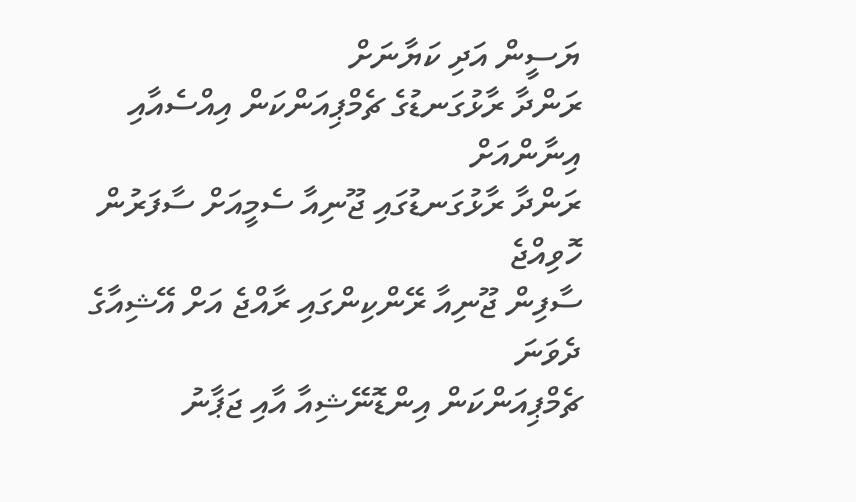ޔަސީން އަދި ކަޔާނަށް
ރަންދާ ރާޅުގަނޑުގެ ޗެމްޕިއަންކަން އިއްސެއާއި އިނާންއަށް
ރަންދާ ރާޅުގަނޑުގައި ޖޫނިއާ ސެމީއަށް ސާފަރުން ހޮވިއްޖެ
ސާފިން ޖޫނިއާ ރޭންކިންގައި ރާއްޖެ އަށް އޭޝިއާގެ ދެވަނަ
ޗެމްޕިއަންކަން އިންޑޮނޭޝިއާ އާއި ޖަޕާނު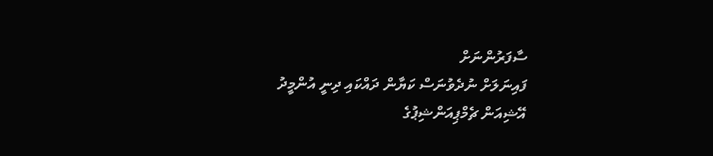ސާފަރުންނަށް
ފައިނަލަށް ނުދެވުނަސް ކަޔާން ދައްކައި ދިނީ އުންމީދު
އޭޝިއަން ޗެމްޕިއަންޝިޕުގެ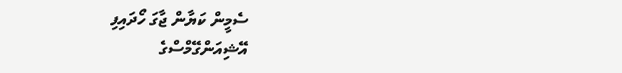ސެމީން ކަޔާން ޖާގަ ހޯދައިފި
އޭޝިއަންގޭމްސްގެ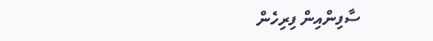ސާފިންއިން ފިރިހެން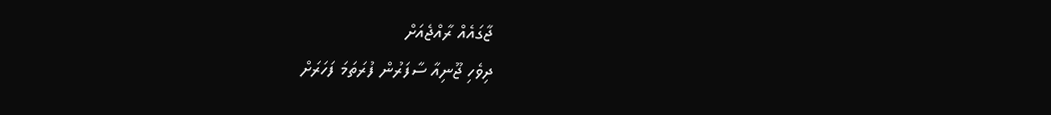ޖާގައެއް ރާއްޖެއަށް
ދިވެހި ޖޫނިއާ ސާފަރުން ފުރަތަމަ ފަހަރަށް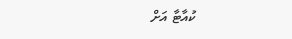ކުއާޓާ އަށް